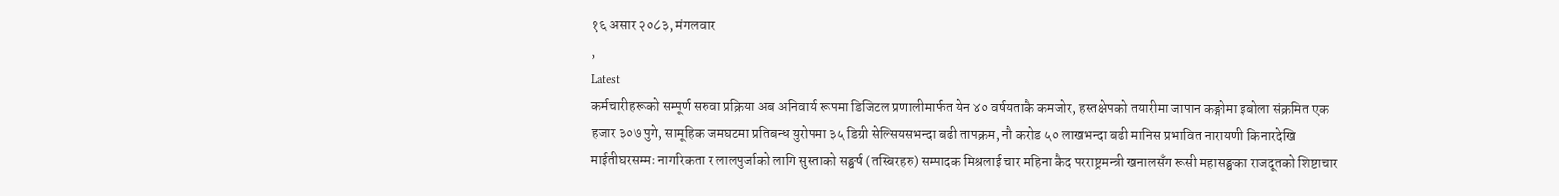१६ असार २०८३, मंगलवार
,
Latest
कर्मचारीहरूको सम्पूर्ण सरुवा प्रक्रिया अब अनिवार्य रूपमा डिजिटल प्रणालीमार्फत येन ४० वर्षयताकै कमजोर, हस्तक्षेपको तयारीमा जापान कङ्गोमा इबोला संक्रमित एक हजार ३०७ पुगे, सामूहिक जमघटमा प्रतिबन्ध युरोपमा ३५ डिग्री सेल्सियसभन्दा बढी तापक्रम, नौ करोड ५० लाखभन्दा बढी मानिस प्रभावित नारायणी किनारदेखि माईतीघरसम्मः नागरिकता र लालपुर्जाको लागि सुस्ताको सङ्घर्ष (तस्बिरहरु) सम्पादक मिश्रलाई चार महिना कैद परराष्ट्रमन्त्री खनालसँग रूसी महासङ्घका राजदूतको शिष्टाचार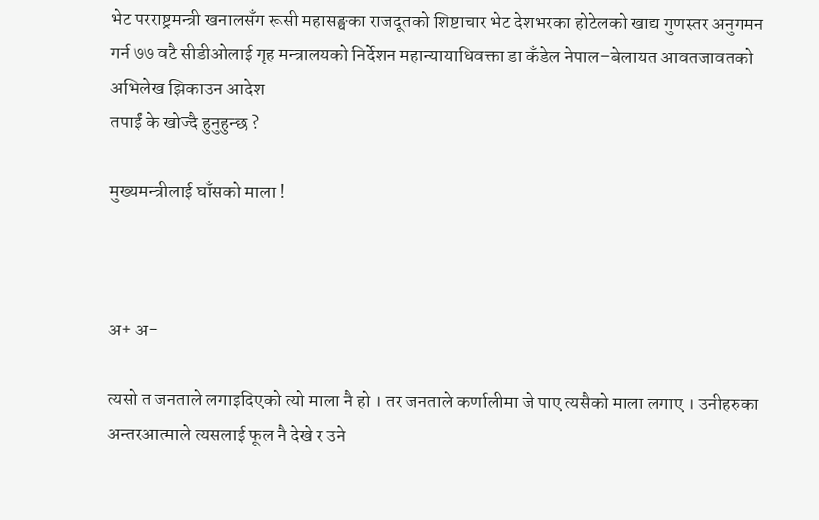भेट परराष्ट्रमन्त्री खनालसँग रूसी महासङ्घका राजदूतको शिष्टाचार भेट देशभरका होटेलको खाद्य गुणस्तर अनुगमन गर्न ७७ वटै सीडीओलाई गृह मन्त्रालयको निर्देशन महान्यायाधिवक्ता डा कँडेल नेपाल–बेलायत आवतजावतको अभिलेख झिकाउन आदेश
तपाईं के खोज्दै हुनुहुन्छ ?

मुख्यमन्त्रीलाई घाँसको माला !



अ+ अ-

त्यसो त जनताले लगाइदिएको त्यो माला नै हो । तर जनताले कर्णालीमा जे पाए त्यसैको माला लगाए । उनीहरुका अन्तरआत्माले त्यसलाई फूल नै देखे र उने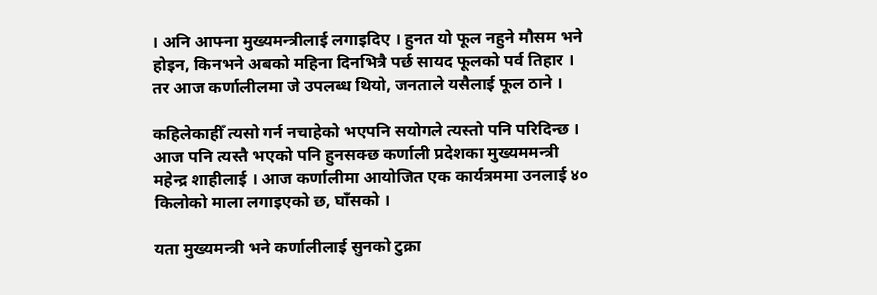। अनि आफ्ना मुख्यमन्त्रीलाई लगाइदिए । हुनत यो फूल नहुने मौसम भने होइन, किनभने अबको महिना दिनभित्रै पर्छ सायद फूलको पर्व तिहार । तर आज कर्णालीलमा जे उपलब्ध थियो, जनताले यसैलाई फूल ठाने ।

कहिलेकाहीँ त्यसो गर्न नचाहेको भएपनि सयोगले त्यस्तो पनि परिदिन्छ । आज पनि त्यस्तै भएको पनि हुनसक्छ कर्णाली प्रदेशका मुख्यममन्त्री महेन्द्र शाहीलाई । आज कर्णालीमा आयोजित एक कार्यत्रममा उनलाई ४० किलोको माला लगाइएको छ, घाँसको ।

यता मुख्यमन्त्री भने कर्णालीलाई सुनको टुक्रा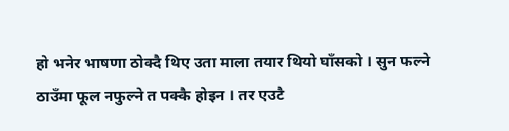हो भनेर भाषणा ठोक्दै थिए उता माला तयार थियो घाँसको । सुन फल्ने ठाउँमा फूल नफुल्ने त पक्कै होइन । तर एउटै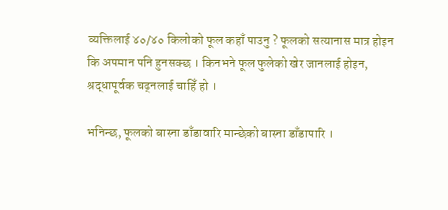व्यक्तिलाई ४०/४० किलोको फूल कहाँ पाउनु ? फूलको सत्यानास मात्र होइन कि अपमान पनि हुनसक्छ । किनभने फूल फुलेको खेर जानलाई होइन, श्रद्धापूर्वक चढ्नलाई चाहिँ हो ।

भनिन्छ, फूलको बास्ना डाँडावारि मान्छेको बास्ना डाँडापारि ।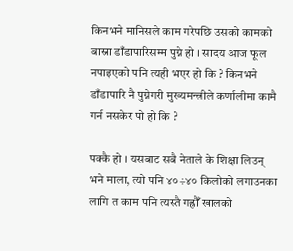किनभने मानिसले काम गरेपछि उसको कामको बास्ना डाँडापारिसम्म पुग्ने हो । सादय आज फूल नपाइएको पनि त्यही भएर हो कि ? किनभने डाँडापारि नै पुग्नेगरी मुख्यमन्त्रीले कर्णालीमा कामै गर्न नसकेर पो हो कि ?

पक्कै हो । यसबाट सबै नेताले के शिक्षा लिउन् भने माला, त्यो पनि ४०÷४० किलोको लगाउनका लागि त काम पनि त्यस्तै गह्रौँ खालको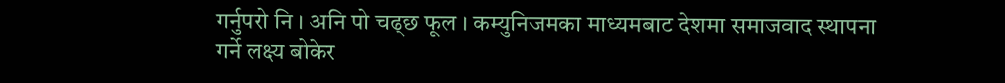गर्नुपरो नि । अनि पो चढ्छ फूल । कम्युनिजमका माध्यमबाट देशमा समाजवाद स्थापना गर्ने लक्ष्य बोकेर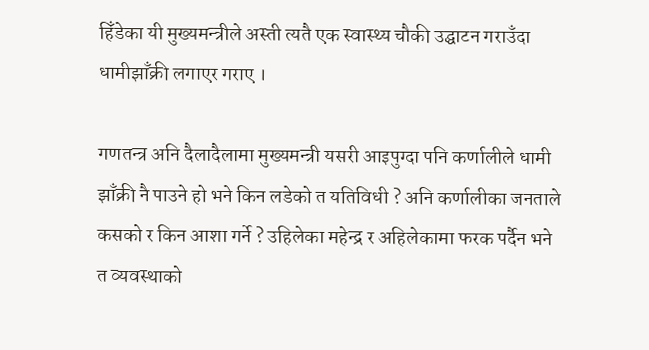हिँडेका यी मुख्यमन्त्रीले अस्ती त्यतै एक स्वास्थ्य चौकी उद्घाटन गराउँदा धामीझाँक्री लगाएर गराए ।

गणतन्त्र अनि दैलादैलामा मुख्यमन्त्री यसरी आइपुग्दा पनि कर्णालीले धामी झाँक्री नै पाउने हो भने किन लडेको त यतिविधी ? अनि कर्णालीका जनताले कसको र किन आशा गर्ने ? उहिलेका महेन्द्र र अहिलेकामा फरक पर्दैन भने त व्यवस्थाको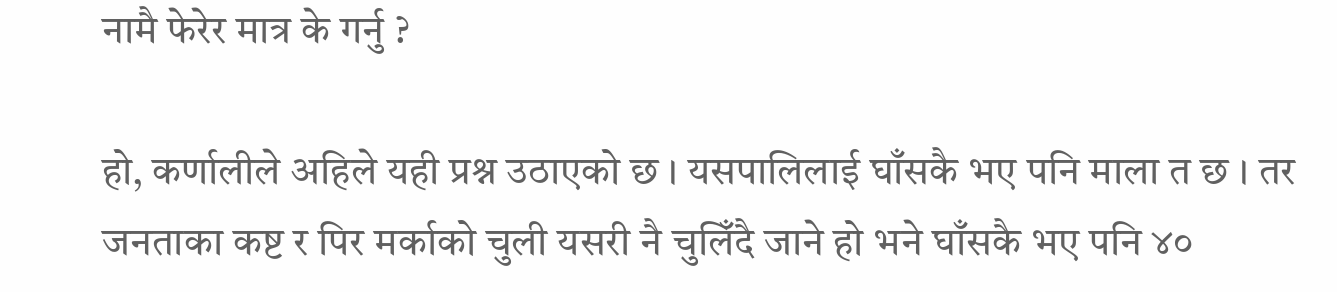नामै फेरेर मात्र के गर्नु ?

हो, कर्णालीले अहिले यही प्रश्न उठाएको छ । यसपालिलाई घाँसकै भए पनि माला त छ । तर जनताका कष्ट र पिर मर्काको चुली यसरी नै चुलिँदै जाने हो भने घाँसकै भए पनि ४०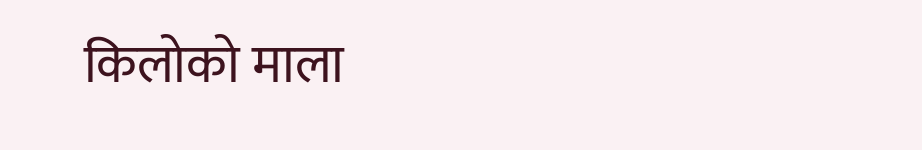किलोको माला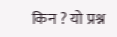किन ? यो प्रश्न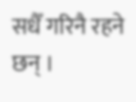सधैँ गरिनै रहने छन् ।